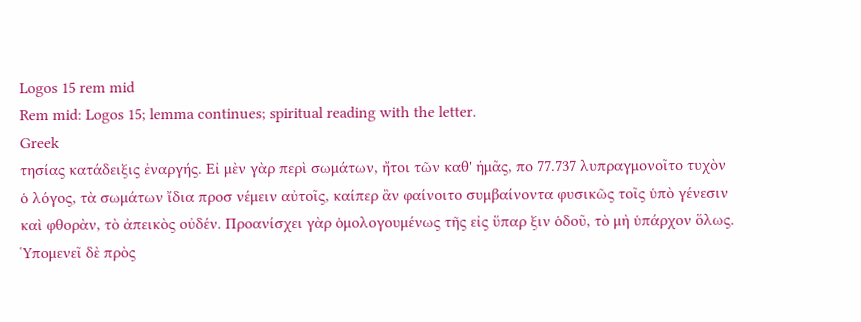Logos 15 rem mid
Rem mid: Logos 15; lemma continues; spiritual reading with the letter.
Greek
τησίας κατάδειξις ἐναργής. Εἰ μὲν γὰρ περὶ σωμάτων, ἤτοι τῶν καθ' ἡμᾶς, πο 77.737 λυπραγμονοῖτο τυχὸν ὁ λόγος, τὰ σωμάτων ἴδια προσ νέμειν αὐτοῖς, καίπερ ἂν φαίνοιτο συμβαίνοντα φυσικῶς τοῖς ὑπὸ γένεσιν καὶ φθορὰν, τὸ ἀπεικὸς οὐδέν. Προανίσχει γὰρ ὁμολογουμένως τῆς εἰς ὕπαρ ξιν ὁδοῦ, τὸ μὴ ὑπάρχον ὅλως. Ὑπομενεῖ δὲ πρὸς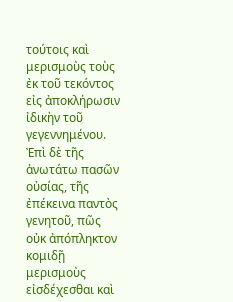τούτοις καὶ μερισμοὺς τοὺς ἐκ τοῦ τεκόντος εἰς ἀποκλήρωσιν ἰδικὴν τοῦ γεγεννημένου. Ἐπὶ δὲ τῆς ἀνωτάτω πασῶν οὐσίας, τῆς ἐπέκεινα παντὸς γενητοῦ, πῶς οὐκ ἀπόπληκτον κομιδῇ μερισμοὺς εἰσδέχεσθαι καὶ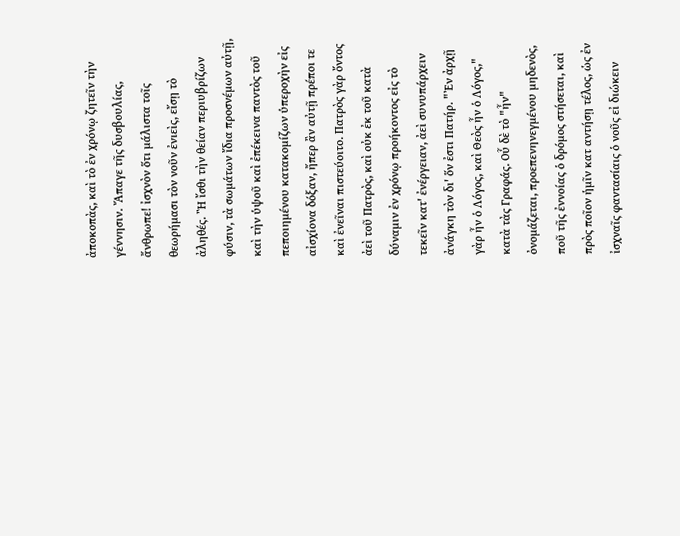ἀποκοπὰς, καὶ τὸ ἐν χρόνῳ ζητεῖν τὴν γέννησιν. Ἄπαγε τῆς δυσβουλίας, ἄνθρωπε! ἰσχνὸν ὅτι μάλιστα τοῖς θεωρήμασι τὸν νοῦν ἐνιεὶς, εἴσῃ τὸ ἀληθές. Ἢ ἴσθι τὴν θείαν περιυβρίζων φύσιν, τὰ σωμάτων ἴδια προσνέμων αὐτῇ, καὶ τὴν ὑψοῦ καὶ ἐπέκεινα παντὸς τοῦ πεποιημένου κατακομίζων ὑπεροχὴν εἰς αἰσχίονα δόξαν, ἤπερ ἂν αὐτῇ πρέποι τε καὶ ἐνεῖναι πιστεύοιτο. Πατρὸς γὰρ ὄντος ἀεὶ τοῦ Πατρὸς, καὶ οὐκ ἐκ τοῦ κατὰ δύναμιν ἐν χρόνῳ προήκοντος εἰς τὸ τεκεῖν κατ' ἐνέργειαν, ἀεὶ συνυπάρχειν ἀνάγκη τὸν δι' ὅν ἐστι Πατήρ. "Ἐν ἀρχῇ γὰρ ἦν ὁ Λόγος, καὶ Θεὸς ἦν ὁ Λόγος," κατὰ τὰς Γραφάς. Οὗ δὲ τὸ "ἦν" ὀνομάζεται, προεπενηνεγμένου μηδενὸς, ποῦ τῆς ἐννοίας ὁ δρόμος στήσεται, καὶ πρὸς ποῖον ἡμῖν κατ αντήσῃ τέλος, ὡς ἐν ἰσχναῖς φαντασίαις ὁ νοῦς εἰ διώκειν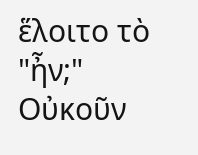ἕλοιτο τὸ "ἦν;" Οὐκοῦν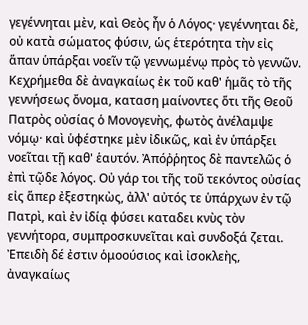γεγέννηται μὲν, καὶ Θεὸς ἦν ὁ Λόγος· γεγέννηται δὲ, οὐ κατὰ σώματος φύσιν, ὡς ἑτερότητα τὴν εἰς ἅπαν ὑπάρξαι νοεῖν τῷ γεννωμένῳ πρὸς τὸ γεννῶν. Κεχρήμεθα δὲ ἀναγκαίως ἐκ τοῦ καθ' ἡμᾶς τὸ τῆς γεννήσεως ὄνομα, καταση μαίνοντες ὅτι τῆς Θεοῦ Πατρὸς οὐσίας ὁ Μονογενὴς, φωτὸς ἀνέλαμψε νόμῳ· καὶ ὑφέστηκε μὲν ἰδικῶς, καὶ ἐν ὑπάρξει νοεῖται τῇ καθ' ἑαυτόν. Ἀπόῤῥητος δὲ παντελῶς ὁ ἐπὶ τῷδε λόγος. Οὐ γάρ τοι τῆς τοῦ τεκόντος οὐσίας εἰς ἅπερ ἐξεστηκὼς, ἀλλ' αὐτός τε ὑπάρχων ἐν τῷ Πατρὶ, καὶ ἐν ἰδίᾳ φύσει καταδει κνὺς τὸν γεννήτορα, συμπροσκυνεῖται καὶ συνδοξά ζεται. Ἐπειδὴ δέ ἐστιν ὁμοούσιος καὶ ἰσοκλεὴς, ἀναγκαίως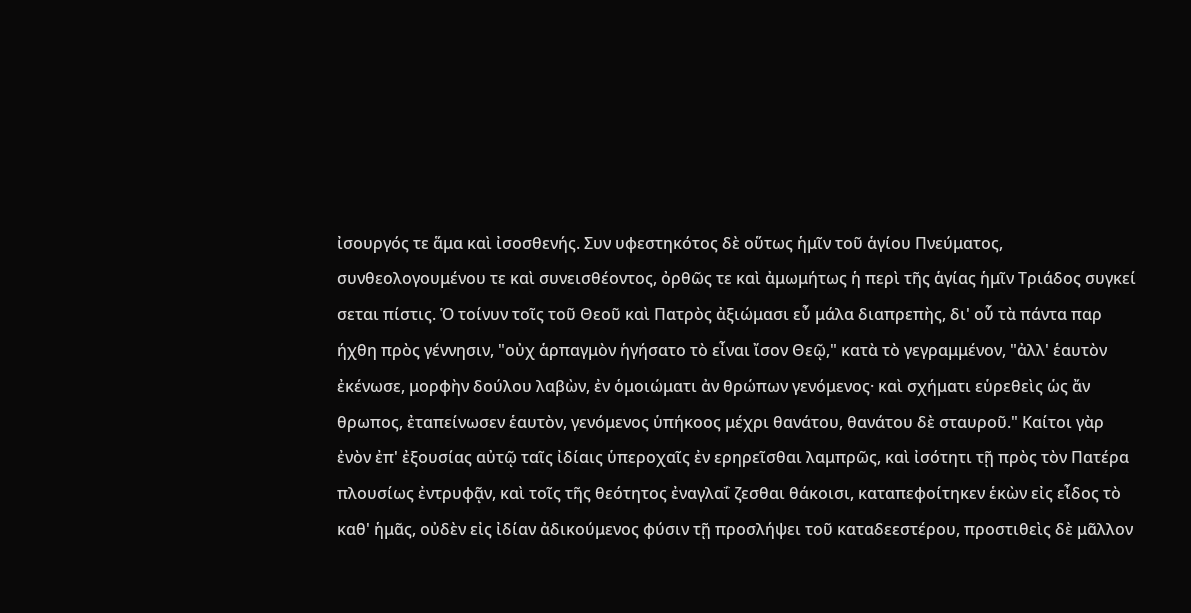ἰσουργός τε ἅμα καὶ ἰσοσθενής. Συν υφεστηκότος δὲ οὕτως ἡμῖν τοῦ ἁγίου Πνεύματος, συνθεολογουμένου τε καὶ συνεισθέοντος, ὀρθῶς τε καὶ ἀμωμήτως ἡ περὶ τῆς ἁγίας ἡμῖν Τριάδος συγκεί σεται πίστις. Ὁ τοίνυν τοῖς τοῦ Θεοῦ καὶ Πατρὸς ἀξιώμασι εὖ μάλα διαπρεπὴς, δι' οὗ τὰ πάντα παρ ήχθη πρὸς γέννησιν, "οὐχ ἁρπαγμὸν ἡγήσατο τὸ εἶναι ἴσον Θεῷ," κατὰ τὸ γεγραμμένον, "ἀλλ' ἑαυτὸν ἐκένωσε, μορφὴν δούλου λαβὼν, ἐν ὁμοιώματι ἀν θρώπων γενόμενος· καὶ σχήματι εὑρεθεὶς ὡς ἄν θρωπος, ἐταπείνωσεν ἑαυτὸν, γενόμενος ὑπήκοος μέχρι θανάτου, θανάτου δὲ σταυροῦ." Καίτοι γὰρ ἐνὸν ἐπ' ἐξουσίας αὐτῷ ταῖς ἰδίαις ὑπεροχαῖς ἐν ερηρεῖσθαι λαμπρῶς, καὶ ἰσότητι τῇ πρὸς τὸν Πατέρα πλουσίως ἐντρυφᾷν, καὶ τοῖς τῆς θεότητος ἐναγλαΐ ζεσθαι θάκοισι, καταπεφοίτηκεν ἑκὼν εἰς εἶδος τὸ καθ' ἡμᾶς, οὐδὲν εἰς ἰδίαν ἀδικούμενος φύσιν τῇ προσλήψει τοῦ καταδεεστέρου, προστιθεὶς δὲ μᾶλλον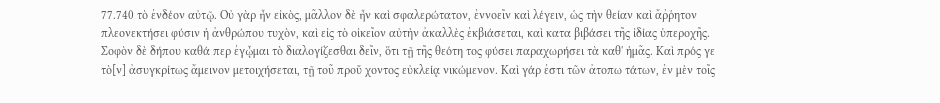77.740 τὸ ἐνδέον αὐτῷ. Οὐ γὰρ ἦν εἰκὸς, μᾶλλον δὲ ἦν καὶ σφαλερώτατον, ἐννοεῖν καὶ λέγειν, ὡς τὴν θείαν καὶ ἄῤῥητον πλεονεκτήσει φύσιν ἡ ἀνθρώπου τυχὸν, καὶ εἰς τὸ οἰκεῖον αὐτὴν ἀκαλλὲς ἐκβιάσεται, καὶ κατα βιβάσει τῆς ἰδίας ὑπεροχῆς. Σοφὸν δὲ δήπου καθά περ ἐγᾦμαι τὸ διαλογίζεσθαι δεῖν, ὅτι τῇ τῆς θεότη τος φύσει παραχωρήσει τὰ καθ' ἡμᾶς. Καὶ πρός γε τὸ[ν] ἀσυγκρίτως ἄμεινον μετοιχήσεται, τῇ τοῦ προὔ χοντος εὐκλείᾳ νικώμενον. Καὶ γάρ ἐστι τῶν ἀτοπω τάτων, ἐν μὲν τοῖς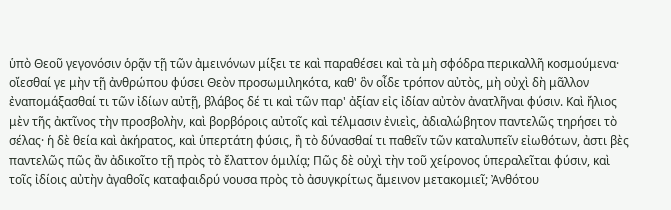ὑπὸ Θεοῦ γεγονόσιν ὁρᾷν τῇ τῶν ἀμεινόνων μίξει τε καὶ παραθέσει καὶ τὰ μὴ σφόδρα περικαλλῆ κοσμούμενα· οἴεσθαί γε μὴν τῇ ἀνθρώπου φύσει Θεὸν προσωμιληκότα, καθ' ὃν οἶδε τρόπον αὐτὸς, μὴ οὐχὶ δὴ μᾶλλον ἐναπομάξασθαί τι τῶν ἰδίων αὐτῇ, βλάβος δέ τι καὶ τῶν παρ' ἀξίαν εἰς ἰδίαν αὐτὸν ἀνατλῆναι φύσιν. Καὶ ἤλιος μὲν τῆς ἀκτῖνος τὴν προσβολὴν, καὶ βορβόροις αὐτοῖς καὶ τέλμασιν ἐνιεὶς, ἀδιαλώβητον παντελῶς τηρήσει τὸ σέλας· ἡ δὲ θεία καὶ ἀκήρατος, καὶ ὑπερτάτη φύσις, ἢ τὸ δύνασθαί τι παθεῖν τῶν καταλυπεῖν εἰωθότων, ἀστι βὲς παντελῶς πῶς ἂν ἀδικοῖτο τῇ πρὸς τὸ ἔλαττον ὁμιλίᾳ; Πῶς δὲ οὐχὶ τὴν τοῦ χείρονος ὑπεραλεῖται φύσιν, καὶ τοῖς ἰδίοις αὐτὴν ἀγαθοῖς καταφαιδρύ νουσα πρὸς τὸ ἀσυγκρίτως ἄμεινον μετακομιεῖ; Ἀνθότου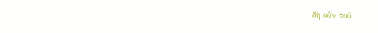δὴ οὖν τοῦ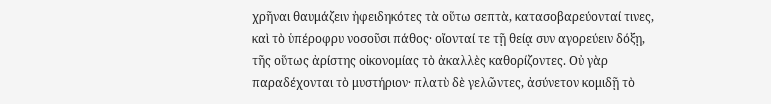χρῆναι θαυμάζειν ἠφειδηκότες τὰ οὕτω σεπτὰ, κατασοβαρεύονταί τινες, καὶ τὸ ὑπέροφρυ νοσοῦσι πάθος· οἴονταί τε τῇ θείᾳ συν αγορεύειν δόξῃ, τῆς οὕτως ἀρίστης οἰκονομίας τὸ ἀκαλλὲς καθορίζοντες. Οὐ γὰρ παραδέχονται τὸ μυστήριον· πλατὺ δὲ γελῶντες, ἀσύνετον κομιδῇ τὸ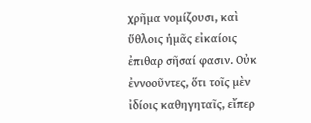χρῆμα νομίζουσι, καὶ ὕθλοις ἡμᾶς εἰκαίοις ἐπιθαρ σῆσαί φασιν. Οὐκ ἐννοοῦντες, ὅτι τοῖς μὲν ἰδίοις καθηγηταῖς, εἴπερ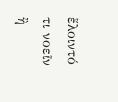ἕλοιντό τι νοεῖν ἢ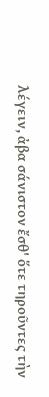λέγειν, ἀβα σάνιστον ἔσθ' ὅτε τηροῦντες τὴν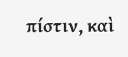πίστιν, καὶ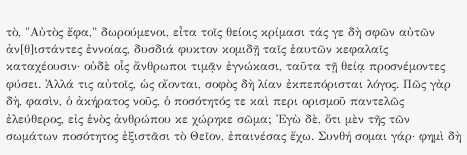τὸ, "Αὐτὸς ἔφα," δωρούμενοι, εἶτα τοῖς θείοις κρίμασι τάς γε δὴ σφῶν αὐτῶν ἀν[θ]ιστάντες ἐννοίας, δυσδιά φυκτον κομιδῇ ταῖς ἑαυτῶν κεφαλαῖς καταχέουσιν· οὐδὲ οἷς ἄνθρωποι τιμᾷν ἐγνώκασι, ταῦτα τῇ θείᾳ προσνέμοντες φύσει. Ἀλλά τις αὐτοῖς, ὡς οἴονται, σοφὸς δὴ λίαν ἐκπεπόρισται λόγος. Πῶς γὰρ δὴ, φασὶν, ὁ ἀκήρατος νοῦς, ὁ ποσότητός τε καὶ περι ορισμοῦ παντελῶς ἐλεύθερος, εἰς ἑνὸς ἀνθρώπου κε χώρηκε σῶμα; Ἐγὼ δὲ, ὅτι μὲν τῆς τῶν σωμάτων ποσότητος ἐξιστᾶσι τὸ Θεῖον, ἐπαινέσας ἔχω. Συνθή σομαι γάρ· φημὶ δὴ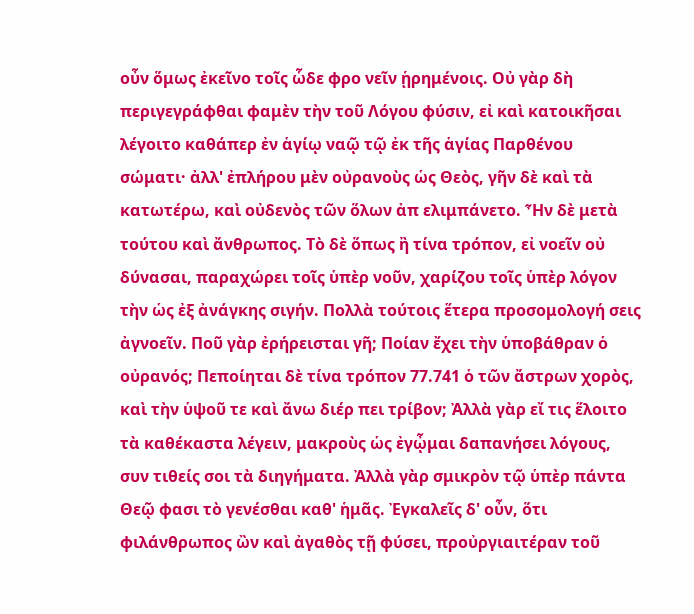οὖν ὅμως ἐκεῖνο τοῖς ὧδε φρο νεῖν ᾑρημένοις. Οὐ γὰρ δὴ περιγεγράφθαι φαμὲν τὴν τοῦ Λόγου φύσιν, εἰ καὶ κατοικῆσαι λέγοιτο καθάπερ ἐν ἁγίῳ ναῷ τῷ ἐκ τῆς ἁγίας Παρθένου σώματι· ἀλλ' ἐπλήρου μὲν οὐρανοὺς ὡς Θεὸς, γῆν δὲ καὶ τὰ κατωτέρω, καὶ οὐδενὸς τῶν ὅλων ἀπ ελιμπάνετο. Ἦν δὲ μετὰ τούτου καὶ ἄνθρωπος. Τὸ δὲ ὅπως ἢ τίνα τρόπον, εἰ νοεῖν οὐ δύνασαι, παραχώρει τοῖς ὑπὲρ νοῦν, χαρίζου τοῖς ὑπὲρ λόγον τὴν ὡς ἐξ ἀνάγκης σιγήν. Πολλὰ τούτοις ἕτερα προσομολογή σεις ἀγνοεῖν. Ποῦ γὰρ ἐρήρεισται γῆ; Ποίαν ἔχει τὴν ὑποβάθραν ὁ οὐρανός; Πεποίηται δὲ τίνα τρόπον 77.741 ὁ τῶν ἄστρων χορὸς, καὶ τὴν ὑψοῦ τε καὶ ἄνω διέρ πει τρίβον; Ἀλλὰ γὰρ εἴ τις ἕλοιτο τὰ καθέκαστα λέγειν, μακροὺς ὡς ἐγᾦμαι δαπανήσει λόγους, συν τιθείς σοι τὰ διηγήματα. Ἀλλὰ γὰρ σμικρὸν τῷ ὑπὲρ πάντα Θεῷ φασι τὸ γενέσθαι καθ' ἡμᾶς. Ἐγκαλεῖς δ' οὖν, ὅτι φιλάνθρωπος ὢν καὶ ἀγαθὸς τῇ φύσει, προὐργιαιτέραν τοῦ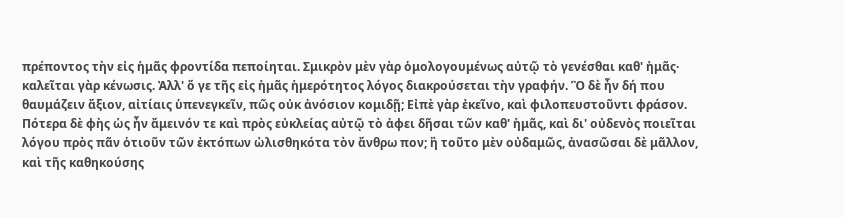πρέποντος τὴν εἰς ἡμᾶς φροντίδα πεποίηται. Σμικρὸν μὲν γὰρ ὁμολογουμένως αὐτῷ τὸ γενέσθαι καθ' ἡμᾶς· καλεῖται γὰρ κένωσις. Ἀλλ' ὅ γε τῆς εἰς ἡμᾶς ἡμερότητος λόγος διακρούσεται τὴν γραφήν. Ὃ δὲ ἦν δή που θαυμάζειν ἄξιον, αἰτίαις ὑπενεγκεῖν, πῶς οὐκ ἀνόσιον κομιδῇ; Εἰπὲ γὰρ ἐκεῖνο, καὶ φιλοπευστοῦντι φράσον. Πότερα δὲ φὴς ὡς ἦν ἄμεινόν τε καὶ πρὸς εὐκλείας αὐτῷ τὸ ἀφει δῆσαι τῶν καθ' ἡμᾶς, καὶ δι' οὐδενὸς ποιεῖται λόγου πρὸς πᾶν ὁτιοῦν τῶν ἐκτόπων ὠλισθηκότα τὸν ἄνθρω πον; ἢ τοῦτο μὲν οὐδαμῶς, ἀνασῶσαι δὲ μᾶλλον, καὶ τῆς καθηκούσης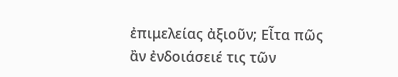ἐπιμελείας ἀξιοῦν; Εἶτα πῶς ἂν ἐνδοιάσειέ τις τῶν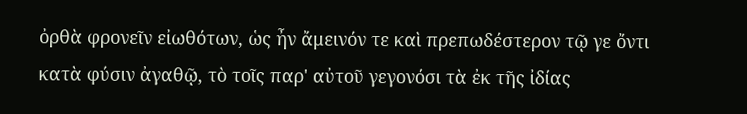ὀρθὰ φρονεῖν εἰωθότων, ὡς ἦν ἄμεινόν τε καὶ πρεπωδέστερον τῷ γε ὄντι κατὰ φύσιν ἀγαθῷ, τὸ τοῖς παρ' αὐτοῦ γεγονόσι τὰ ἐκ τῆς ἰδίας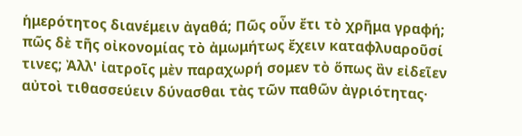ἡμερότητος διανέμειν ἀγαθά; Πῶς οὖν ἔτι τὸ χρῆμα γραφή; πῶς δὲ τῆς οἰκονομίας τὸ ἀμωμήτως ἔχειν καταφλυαροῦσί τινες; Ἀλλ' ἰατροῖς μὲν παραχωρή σομεν τὸ ὅπως ἂν εἰδεῖεν αὐτοὶ τιθασσεύειν δύνασθαι τὰς τῶν παθῶν ἀγριότητας·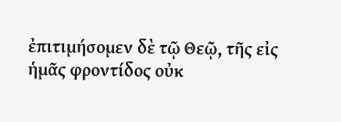ἐπιτιμήσομεν δὲ τῷ Θεῷ, τῆς εἰς ἡμᾶς φροντίδος οὐκ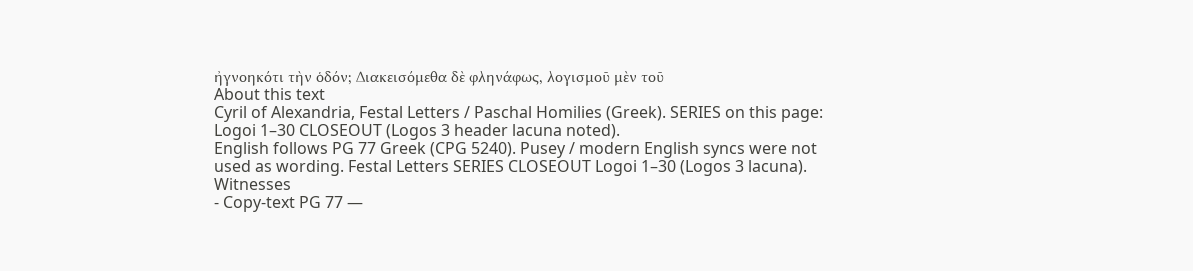ἠγνοηκότι τὴν ὁδόν; ∆ιακεισόμεθα δὲ φληνάφως, λογισμοῦ μὲν τοῦ
About this text
Cyril of Alexandria, Festal Letters / Paschal Homilies (Greek). SERIES on this page: Logoi 1–30 CLOSEOUT (Logos 3 header lacuna noted).
English follows PG 77 Greek (CPG 5240). Pusey / modern English syncs were not used as wording. Festal Letters SERIES CLOSEOUT Logoi 1–30 (Logos 3 lacuna).
Witnesses
- Copy-text PG 77 —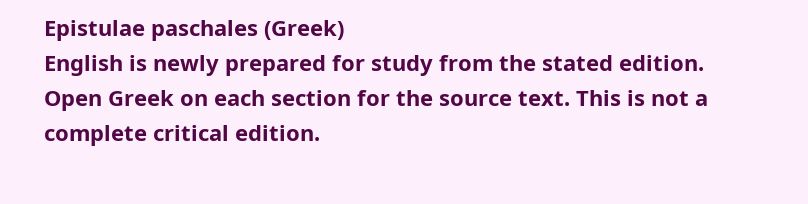Epistulae paschales (Greek)
English is newly prepared for study from the stated edition. Open Greek on each section for the source text. This is not a complete critical edition.